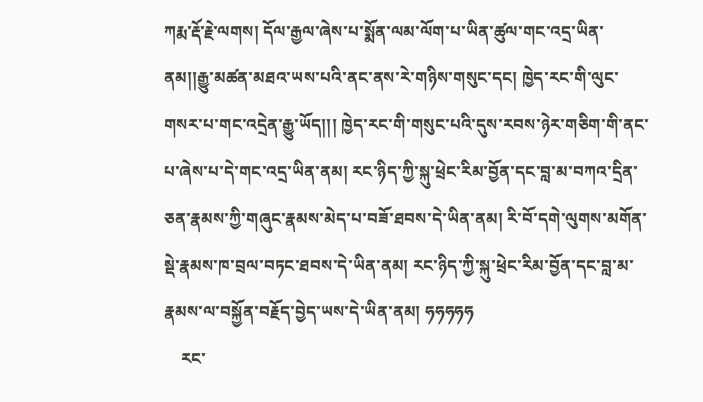ཀརྨ་རྡོ་རྗེ་ལགས། དོལ་རྒྱལ་ཞེས་པ་སྨོན་ལམ་ལོག་པ་ཡིན་ཚུལ་གང་འདྲ་ཡིན་ནམ།།རྒྱུ་མཚན་མཐའ་ཡས་པའི་ནང་ནས་རེ་གཉིས་གསུང་དང། ཁྱེད་རང་གི་ལུང་གསར་པ་གང་འདྲེན་རྒྱུ་ཡོད།།། ཁྱེད་རང་གི་གསུང་པའི་དུས་རབས་ཉེར་གཅིག་གི་ནང་པ་ཞེས་པ་དེ་གང་འདྲ་ཡིན་ནམ། རང་ཉིད་ཀྱི་སྐུ་ཕྲེང་རིམ་བྱོན་དང་བླ་མ་བཀའ་དྲིན་ཅན་རྣམས་ཀྱི་གཞུང་རྣམས་མེད་པ་བཟོ་ཐབས་དེ་ཡིན་ནམ། རི་བོ་དགེ་ལུགས་མགོན་སྡེ་རྣམས་ཁ་བྲལ་བཏང་ཐབས་དེ་ཡིན་ནམ། རང་ཉིད་ཀྱི་སྐུ་ཕྲེང་རིམ་བྱོན་དང་བླ་མ་རྣམས་ལ་བསྐྱོན་བརྗོད་བྱེད་ཡས་དེ་ཡིན་ནམ། ཧཧཧཧཧ
    རང་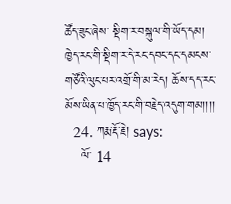ཚོད་ཟུང་ཞེས་ སྡིག་ར་བསྐུལ་གི་ཡོད་དམ། ཁྱེད་རང་གི་སྡིག་ར་དེ་རང་དབང་དང་དམངས་གཙོའི་ལུང་པར་འགྲོ་གི་མ་རེད། ཆོས་དད་རང་མོས་ཡིན་པ་ཁྱོད་རང་གི་བརྗེད་འདུག་གམ།།།།
  24. ཀརྨ་རྡོ་རྗེ། says:
    ལོ་ 14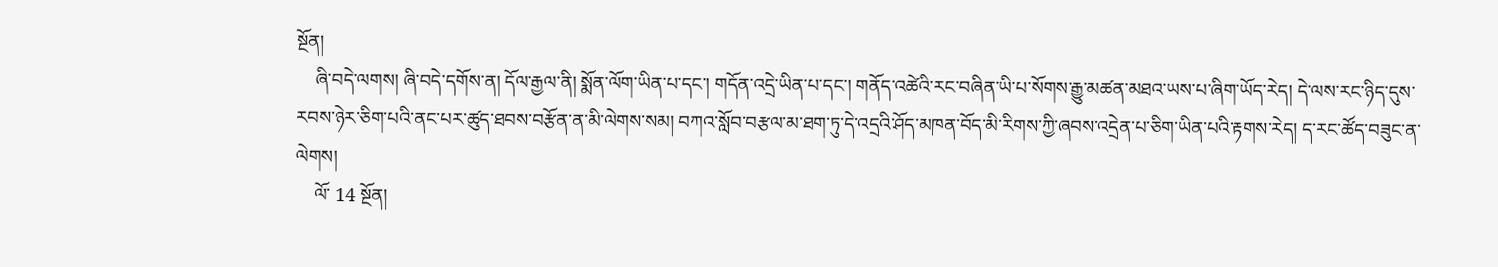སྔོན།
    ཞི་བདེ་ལགས། ཞི་བདེ་དགོས་ན། དོལ་རྒྱལ་ནི། སྨོན་ལོག་ཡིན་པ་དང་། གདོན་འདྲེ་ཡིན་པ་དང་། གནོད་འཚེའི་རང་བཞིན་ཡི་པ་སོགས་རྒྱུ་མཚན་མཐའ་ཡས་པ་ཞིག་ཡོད་རེད། དེ་ལས་རང་ཉིད་དུས་རབས་ཉེར་ཅིག་པའི་ནང་པར་ཚུད་ཐབས་བརྩོན་ན་མི་ལེགས་སམ། བཀའ་སློབ་བརྩལ་མ་ཐག་ཏུ་དེ་འདྲའི་ཤོད་མཁན་བོད་མི་རིགས་ཀྱི་ཞབས་འདྲེན་པ་ཅིག་ཡིན་པའི་རྟགས་རེད། ད་རང་ཚོད་བཟུང་ན་ལེགས།
    ལོ་ 14 སྔོན།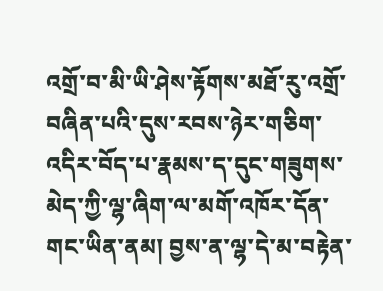འགྲོ་བ་མི་ཡི་ཤེས་རྟོགས་མཐོ་རུ་འགྲོ་བཞིན་པའི་དུས་རབས་ཉེར་གཅིག་འདིར་བོད་པ་རྣམས་ད་དུང་གཟུགས་མེད་ཀྱི་ལྷ་ཞིག་ལ་མགོ་འཁོར་དོན་གང་ཡིན་ནམ། བྱས་ན་ལྷ་དེ་མ་བརྟེན་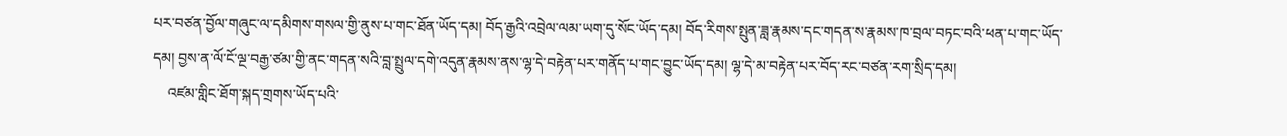པར་བཙན་བྱོལ་གཞུང་ལ་དམིགས་གསལ་གྱི་ནུས་པ་གང་ཐོན་ཡོད་དམ། བོད་རྒྱའི་འབྲེལ་ལམ་ཡག་དུ་སོང་ཡོད་དམ། བོད་རིགས་སྤུན་ཟླ་རྣམས་དང་གདན་ས་རྣམས་ཁ་བྲལ་བཏང་བའི་ཕན་པ་གང་ཡོད་དམ། བྱས་ན་ལོ་ངོ་ལྔ་བརྒྱ་ཙམ་གྱི་ནང་གདན་སའི་བླ་སྤྲུལ་དགེ་འདུན་རྣམས་ནས་ལྷ་དེ་བརྟེན་པར་གནོད་པ་གང་བྱུང་ཡོད་དམ། ལྷ་དེ་མ་བརྟེན་པར་བོད་རང་བཙན་རག་སྲིད་དམ།
    འཛམ་གླིང་ཐོག་སྐད་གྲགས་ཡོད་པའི་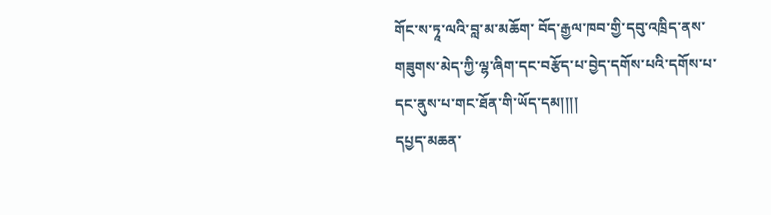གོང་ས་ཏཱ་ལའི་བླ་མ་མཆོག་ བོད་རྒྱལ་ཁབ་གྱི་དབུ་འཁྲིད་ནས་གཟུགས་མེད་ཀྱི་ལྷ་ཞིག་དང་བརྩོད་པ་བྱེད་དགོས་པའི་དགོས་པ་དང་ནུས་པ་གང་ཐོན་གི་ཡོད་དམ།།།།
དཔྱད་མཆན་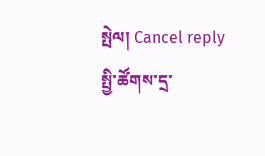སྤེལ། Cancel reply
སྤྱི་ཚོགས་དྲ་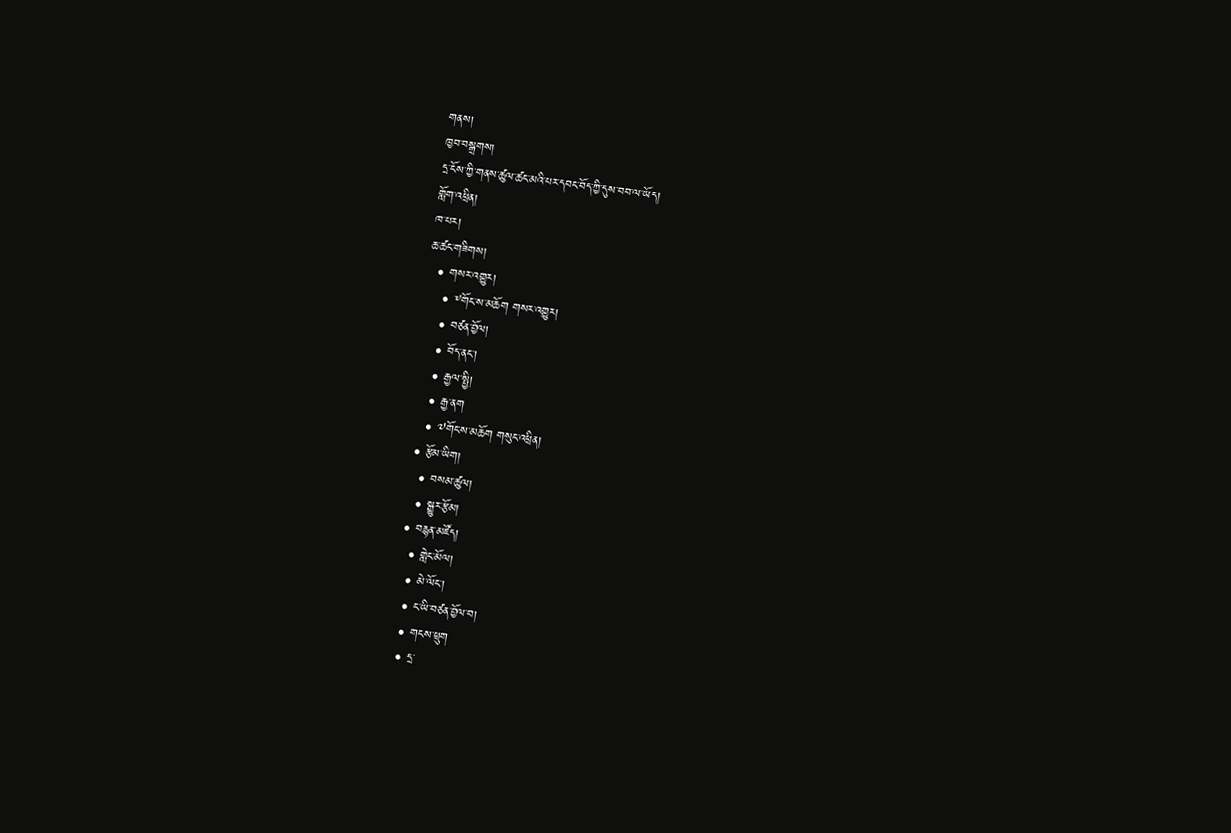གནས།
ཁྱབ་བསྒྲགས།
དྲ་ངོས་ཀྱི་གནས་ཚུལ་ཚང་མའི་པར་དབང་བོད་ཀྱི་དུས་བབ་ལ་ཡོད།
གློག་འཕྲིན།
ཁ་པར།
ཆ་ཚང་གཟིགས།
  • གསར་འགྱུར།
    • ༸གོང་ས་མཆོག གསར་འགྱུར།
    • བཙན་བྱོལ།
    • བོད་ནང་།
    • རྒྱལ་སྤྱི།
    • རྒྱ་ནག
    • ༧གོང་ས་མཆོག གསུང་འཕྲིན།
  • རྩོམ་ཡིག།
    • བསམ་ཚུལ།
    • སྒྱུར་རྩོམ།
  • བརྙན་མཛོད།
    • གླེང་མོལ།
    • མེ་ལོང་།
    • ང་ཡི་བཙན་བྱོལ་བ།
    • གངས་ཕྲུག
    • དྲ་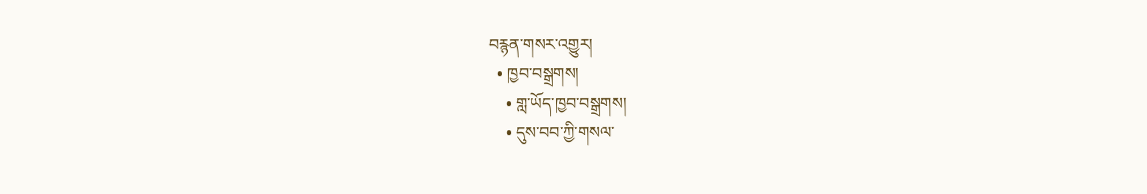བརྙན་གསར་འགྱུར།
  • ཁྱབ་བསྒྲགས།
    • གླ་ཡོད་ཁྱབ་བསྒྲགས།
    • དུས་བབ་ཀྱི་གསལ་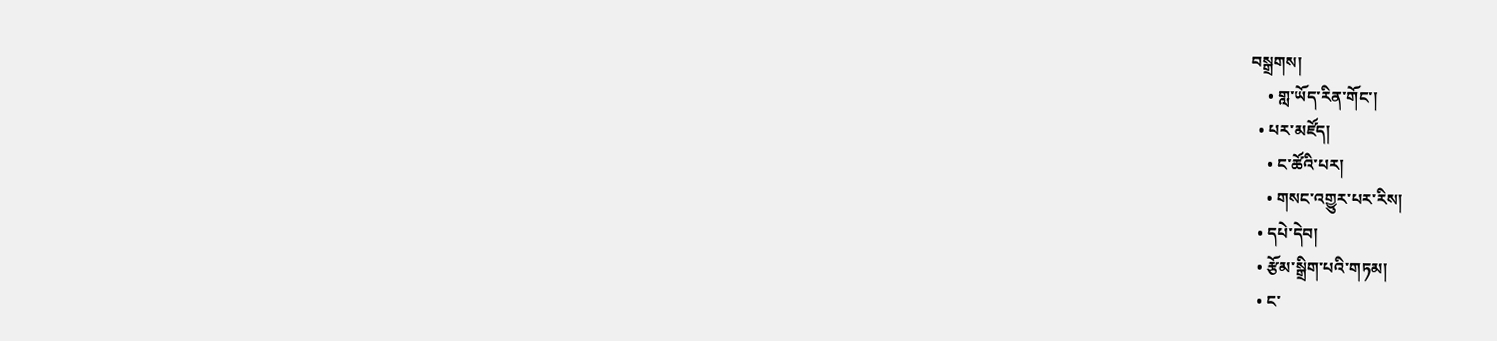བསྒྲགས།
    • གླ་ཡོད་རིན་གོང་།
  • པར་མཛོད།
    • ང་ཚོའི་པར།
    • གསང་འགྱུར་པར་རིས།
  • དཔེ་དེབ།
  • རྩོམ་སྒྲིག་པའི་གཏམ།
  • ང་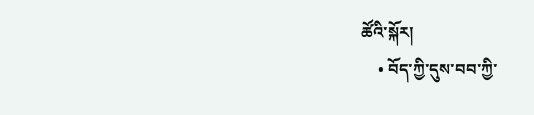ཚོའི་སྐོར།
    • བོད་ཀྱི་དུས་བབ་ཀྱི་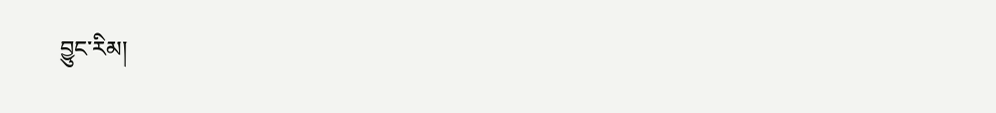བྱུང་རིམ།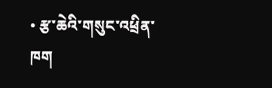• རྩ་ཆེའི་གསུང་འཕྲིན་ཁག